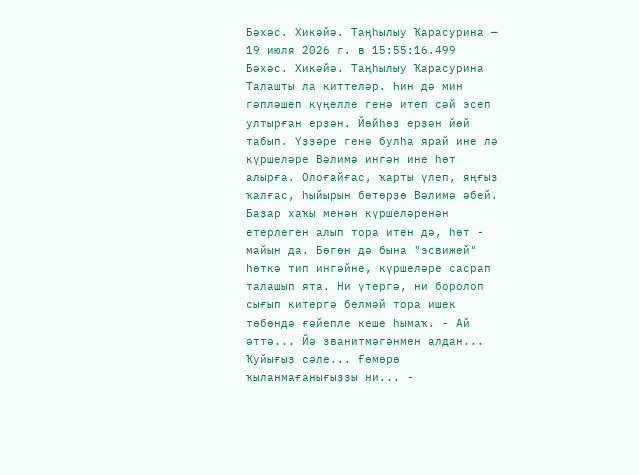Бәхәс. Хикәйә. Таңһылыу Ҡарасурина — 19 июля 2026 г. в 15:55:16.499
Бәхәс. Хикәйә. Таңһылыу Ҡарасурина Талашты ла киттеләр. Һин дә мин гәпләшеп күңелле генә итеп сәй эсеп ултырған ерҙән. Йөйһөҙ ерҙән йөй табып. Үҙҙәре генә булһа ярай ине лә күршеләре Вәлимә ингән ине һөт алырға. Олоғайғас, ҡарты үлеп, яңғыҙ ҡалғас, һыйырын бөтөрҙө Вәлимә әбей. Баҙар хаҡы менән күршеләренән етерлеген алып тора итен дә, һөт - майын да. Бөгөн дә бына "эсвижей" һөткә тип ингәйне, күршеләре сасрап талашып ята. Ни үтергә, ни боролоп сығып китергә белмәй тора ишек төбөндә ғәйепле кеше һымаҡ. - Ай әттә... Йә званитмәгәнмен алдан... Ҡуйығыҙ сәле... Ғөмөрө ҡыланмағанығыҙҙы ни... -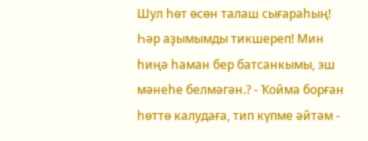Шул һөт өсөн талаш сығараһың! Һәр аҙымымды тикшереп! Мин һиңә һаман бер батсанкымы, эш мәнеһе белмәгән.? - Ҡойма борған һөттө калудаға, тип күпме әйтәм -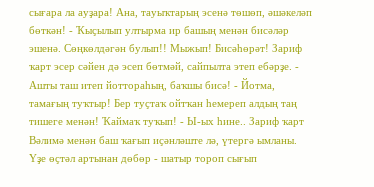сығара ла ауҙара! Ана, тауыҡтарың эсенә төшөп, әшәкеләп бөткән! - Ҡыҫылып ултырма ир башың менән бисәләр эшенә. Сөңкөлдәгән булып!! Мыжып! Бисәһөрәт! Зариф ҡарт эсер сәйен дә эсеп бөтмәй, сайпылта этеп ебәрҙе. - Ашты таш итеп йоттораһың, баҡшы бисә! - Йотма, тамағың туҡтыр! Бер туҫтаҡ ойтҡан һемереп алдың таң тишеге менән! Ҡаймаҡ туҡып! - Ы-ых һине.. Зариф ҡарт Вәлимә менән баш ҡағып иҫәнләште лә, үтергә ымланы. Үҙе өҫтәл артынан дөбөр - шатыр тороп сығып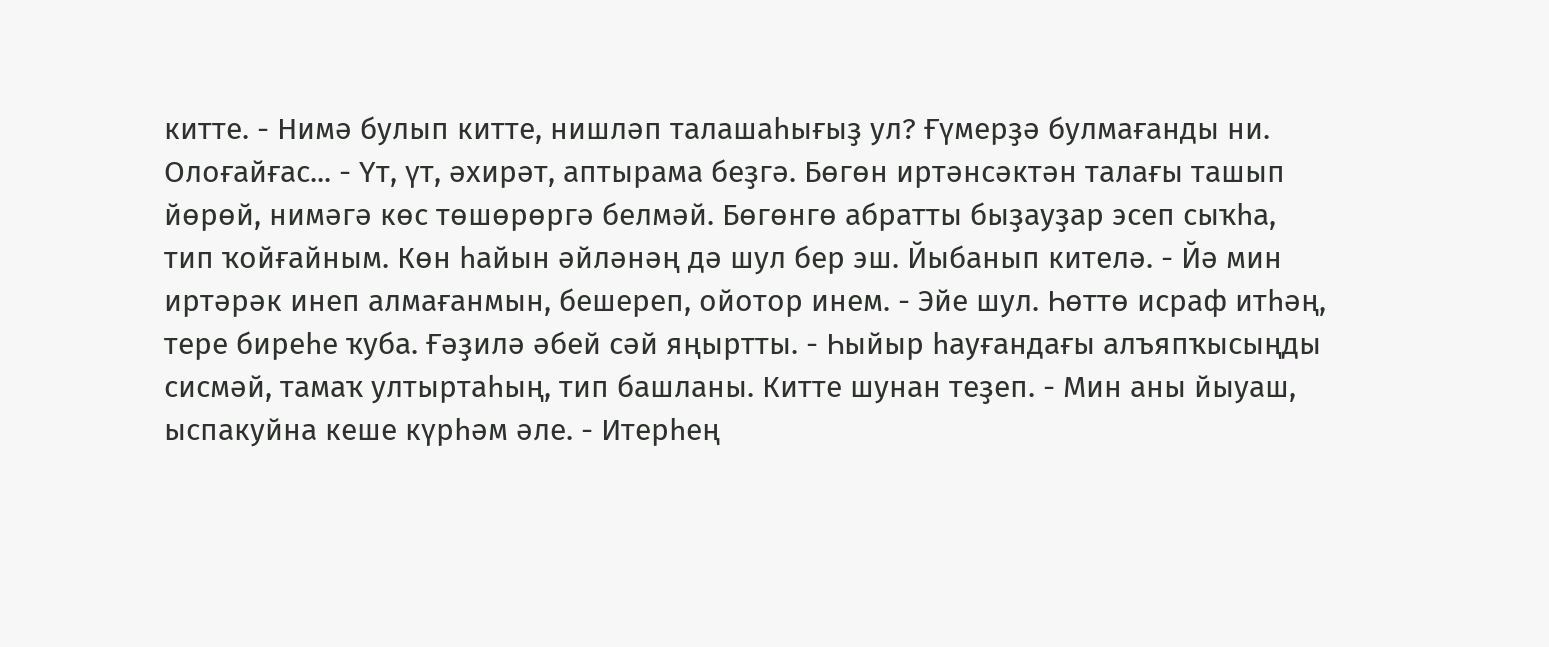китте. - Нимә булып китте, нишләп талашаһығыҙ ул? Ғүмерҙә булмағанды ни. Олоғайғас... - Үт, үт, әхирәт, аптырама беҙгә. Бөгөн иртәнсәктән талағы ташып йөрөй, нимәгә көс төшөрөргә белмәй. Бөгөнгө абратты быҙауҙар эсеп сыҡһа, тип ҡойғайным. Көн һайын әйләнәң дә шул бер эш. Йыбанып кителә. - Йә мин иртәрәк инеп алмағанмын, бешереп, ойотор инем. - Эйе шул. Һөттө исраф итһәң, тере биреһе ҡуба. Ғәҙилә әбей сәй яңыртты. - Һыйыр һауғандағы алъяпҡысыңды сисмәй, тамаҡ ултыртаһың, тип башланы. Китте шунан теҙеп. - Мин аны йыуаш, ыспакуйна кеше күрһәм әле. - Итерһең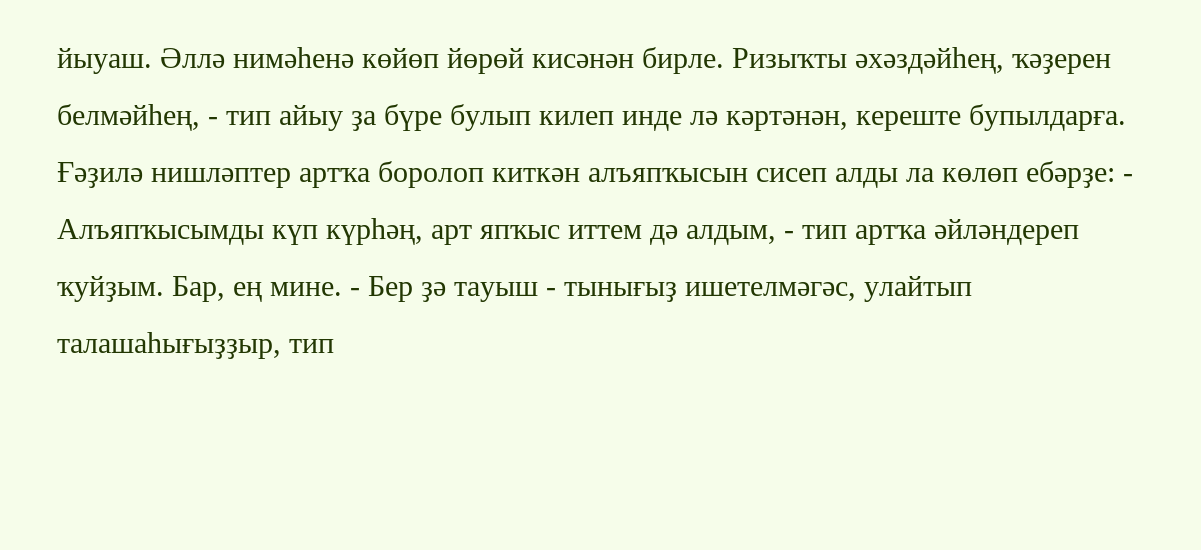йыуаш. Әллә нимәһенә көйөп йөрөй кисәнән бирле. Ризыҡты әхәздәйһең, ҡәҙерен белмәйһең, - тип айыу ҙа бүре булып килеп инде лә кәртәнән, кереште бупылдарға. Ғәҙилә нишләптер артҡа боролоп киткән алъяпҡысын сисеп алды ла көлөп ебәрҙе: - Алъяпҡысымды күп күрһәң, арт япҡыс иттем дә алдым, - тип артҡа әйләндереп ҡуйҙым. Бар, ең мине. - Бер ҙә тауыш - тынығыҙ ишетелмәгәс, улайтып талашаһығыҙҙыр, тип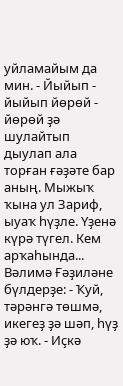уйламайым да мин. - Йыйып - йыйып йөрөй - йөрөй ҙә шулайтып дыулап ала торған ғәҙәте бар аның. Мыжыҡ ҡына ул Зариф, ыуаҡ һүҙле. Үҙенә күрә түгел. Кем арҡаһында... Вәлимә Ғәҙиләне бүлдерҙе: - Ҡуй, тәрәнгә төшмә, икегеҙ ҙә шәп, һүҙ ҙә юҡ. - Иҫкә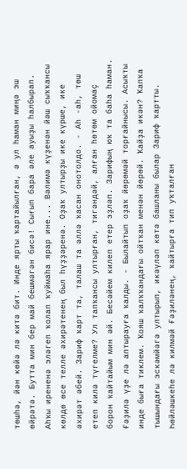төшһә, йән көйә лә китә бит. Инде ярты ҡартайылған, ә ул һаман миңә эш өйрәтә. Бутта мин бер май бешмәгән бисә! Сығып бара әле ауыҙы һалбырап. Аһҡы ирененә эләгеп ҡолап ҡуймаһа ярар ине... Вәлимә күҙенән йәш сыҡҡансы көлдө өсе телле әхирәтенең был һүҙҙәренә. Оҙаҡ ултырҙы ике күрше, ике әхирәт әбей. Зариф ҡарт та, талаш та әллә ҡасан онотолдо. - Аһ -аһ, төш етеп килә түгелме? Ул тапҡансы ултырған, тигәндәй, алған һөтөм ойомаҫ борон ҡайтайым мин әй. Бесәйем килеп етер эҙләп. Зарифың юҡ та баһа һаман. Ғәҙилә үҙе лә аптырауға ҡалды. - Былайтып оҙаҡ йөрөмәй торғайнысы. Асыҡты инде быға тиклем. Ҡояш ҡалҡҡандағы ойтҡан менән йөрөй. Ҡайҙа икән? Ҡапҡа тышындағы эскәмйәгә ултырып, икәүләп көтә башланы былар Зариф ҡартты. Һөйләшкеһе лә килмәй Ғәҙиләнең, ҡайтырға тип уҡталған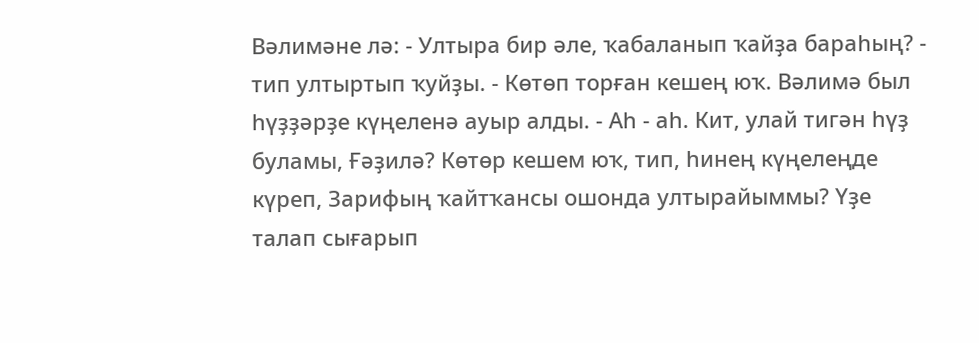Вәлимәне лә: - Ултыра бир әле, ҡабаланып ҡайҙа бараһың? - тип ултыртып ҡуйҙы. - Көтөп торған кешең юҡ. Вәлимә был һүҙҙәрҙе күңеленә ауыр алды. - Аһ - аһ. Кит, улай тигән һүҙ буламы, Ғәҙилә? Көтөр кешем юҡ, тип, һинең күңелеңде күреп, Зарифың ҡайтҡансы ошонда ултырайыммы? Үҙе талап сығарып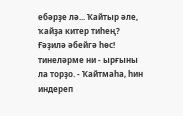ебәрҙе лә... Ҡайтыр әле, ҡайҙа китер тиһең? Ғәҙилә әбейгә һөс! тинеләрме ни - ырғыны ла торҙо. - Ҡайтмаһа, һин индереп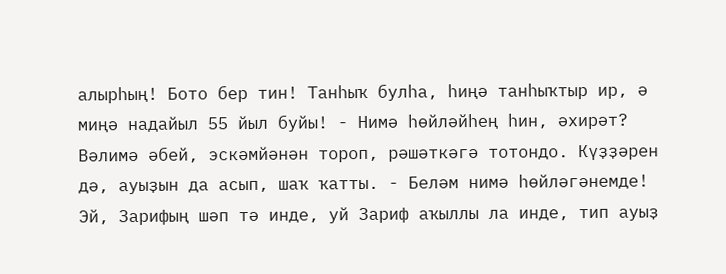алырһың! Бото бер тин! Танһыҡ булһа, һиңә танһыҡтыр ир, ә миңә надайыл 55 йыл буйы! - Нимә һөйләйһең һин, әхирәт? Вәлимә әбей, эскәмйәнән тороп, рәшәткәгә тотондо. Күҙҙәрен дә, ауыҙын да асып, шаҡ ҡатты. - Беләм нимә һөйләгәнемде! Эй, Зарифың шәп тә инде, уй Зариф аҡыллы ла инде, тип ауыҙ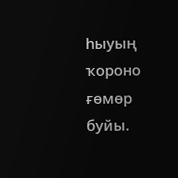һыуың ҡороно ғөмөр буйы.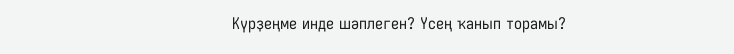Күрҙеңме инде шәплеген? Үсең ҡанып торамы?